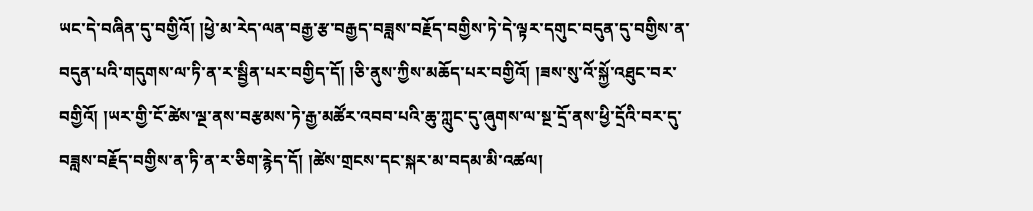ཡང་དེ་བཞིན་དུ་བགྱིའོ། །ཕྱེ་མ་རེད་ལན་བརྒྱ་རྩ་བརྒྱད་བཟླས་བརྗོད་བགྱིས་ཏེ་དེ་ལྟར་དགུང་བདུན་དུ་བགྱིས་ན་བདུན་པའི་གདུགས་ལ་ཏི་ན་ར་སྦྱིན་པར་བགྱིད་དོ། །ཅི་ནུས་ཀྱིས་མཆོད་པར་བགྱིའོ། །ཟས་སུ་འོ་སྐྱོ་འཐུང་བར་བགྱིའོ། །ཡར་གྱི་ངོ་ཚེས་ལྔ་ནས་བརྩམས་ཏེ་རྒྱ་མཚོར་འབབ་པའི་ཆུ་ཀླུང་དུ་ཞུགས་ལ་སྔ་དྲོ་ནས་ཕྱི་དྲོའི་བར་དུ་བཟླས་བརྗོད་བགྱིས་ན་ཏི་ན་ར་ཅིག་རྙེད་དོ། །ཚེས་གྲངས་དང་སྐར་མ་བདམ་མི་འཚལ།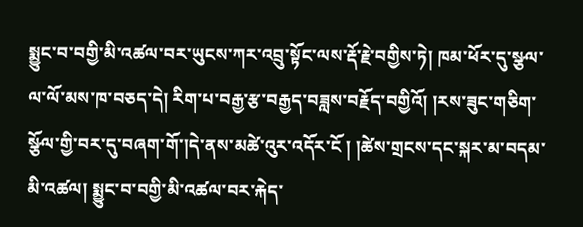སྨྱུང་བ་བགྱི་མི་འཚལ་བར་ཡུངས་ཀར་འབྲུ་སྟོང་ལས་རྡོ་རྗེ་བགྱིས་ཏེ། ཁམ་ཕོར་དུ་སྩལ་ལ་ལོ་མས་ཁ་བཅད་དེ། རིག་པ་བརྒྱ་རྩ་བརྒྱད་བཟླས་བརྗོད་བགྱིའོ། །རས་ཟུང་གཅིག་སྩོལ་གྱི་བར་དུ་བཞག་གོ་།དེ་ནས་མཚེ་འུར་འདོར་ངོ ། །ཚེས་གྲངས་དང་སྐར་མ་བདམ་མི་འཚལ། སྨྱུང་བ་བགྱི་མི་འཚལ་བར་རྐེད་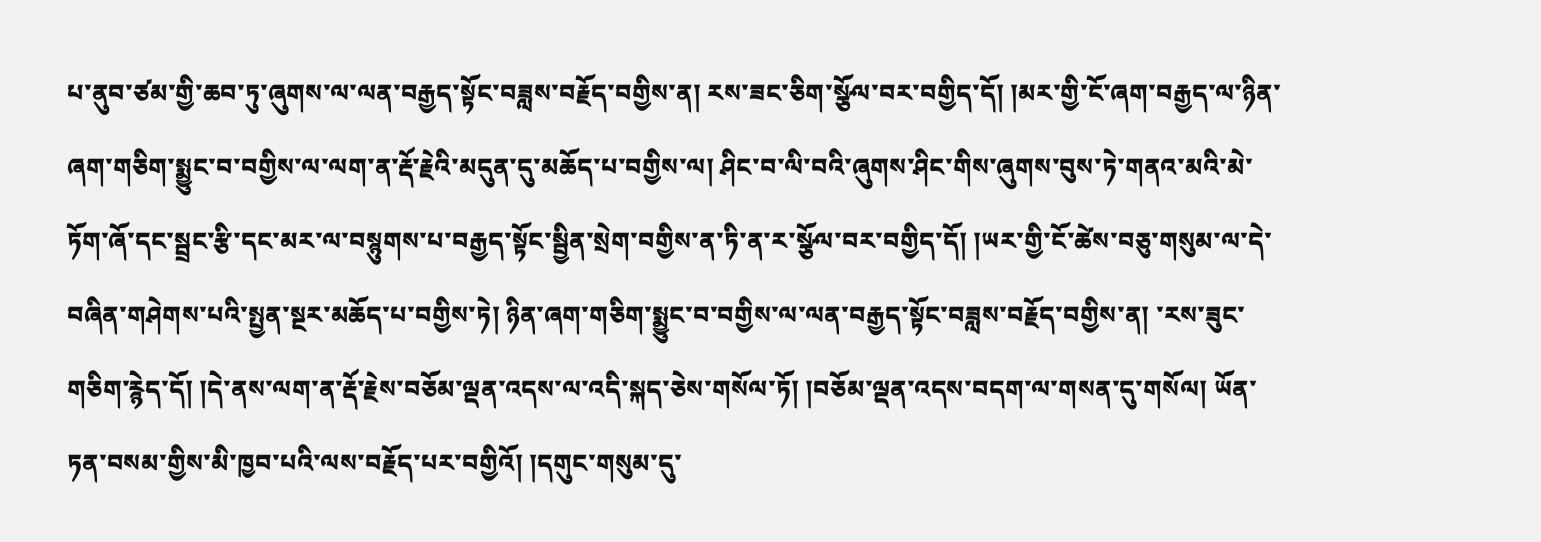པ་ནུབ་ཙམ་གྱི་ཆབ་ཏུ་ཞུགས་ལ་ལན་བརྒྱད་སྟོང་བཟླས་བརྗོད་བགྱིས་ན། རས་ཟང་ཅིག་སྩོལ་བར་བགྱིད་དོ། །མར་གྱི་ངོ་ཞག་བརྒྱད་ལ་ཉིན་ཞག་གཅིག་སྨྱུང་བ་བགྱིས་ལ་ལག་ན་རྡོ་རྗེའི་མདུན་དུ་མཆོད་པ་བགྱིས་ལ། ཤིང་བ་ལི་བའི་ཞུགས་ཤིང་གིས་ཞུགས་བུས་ཏེ་གནའ་མའི་མེ་ཏོག་ཞོ་དང་སྦྲང་རྩི་དང་མར་ལ་བསྙུགས་པ་བརྒྱད་སྟོང་སྦྱིན་སྲེག་བགྱིས་ན་ཏི་ན་ར་སྩོལ་བར་བགྱིད་དོ། །ཡར་གྱི་ངོ་ཚེས་བཅུ་གསུམ་ལ་དེ་བཞིན་གཤེགས་པའི་སྤྱན་སྔར་མཆོད་པ་བགྱིས་ཏེ། ཉིན་ཞག་གཅིག་སྨྱུང་བ་བགྱིས་ལ་ལན་བརྒྱད་སྟོང་བཟླས་བརྗོད་བགྱིས་ན། ་རས་ཟུང་གཅིག་རྙེད་དོ། །དེ་ནས་ལག་ན་རྡོ་རྗེས་བཅོམ་ལྡན་འདས་ལ་འདི་སྐད་ཅེས་གསོལ་ཏོ། །བཅོམ་ལྡན་འདས་བདག་ལ་གསན་དུ་གསོལ། ཡོན་ཏན་བསམ་གྱིས་མི་ཁྱབ་པའི་ལས་བརྗོད་པར་བགྱིའོ། །དགུང་གསུམ་དུ་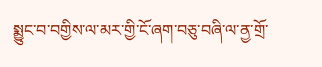སྨྱུང་བ་བགྱིས་ལ་མར་གྱི་ངོ་ཞག་བཅུ་བཞི་ལ་ནྱ་གྲོ་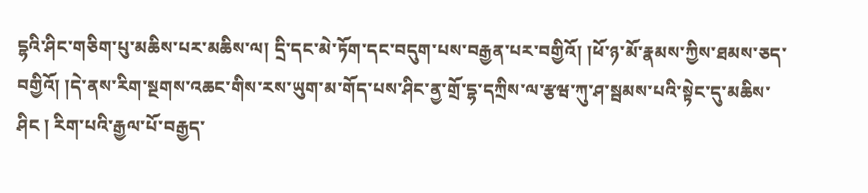དྷའི་ཤིང་གཅིག་པུ་མཆིས་པར་མཆིས་ལ། དྲི་དང་མེ་ཏོག་དང་བདུག་པས་བརྒྱན་པར་བགྱིའོ། །ཕོ་ཉ་མོ་རྣམས་ཀྱིས་ཐམས་ཅད་བགྱིའོ། །དེ་ནས་རིག་སྔགས་འཆང་གིས་རས་ཡུག་མ་གོད་པས་ཤིང་ནྱ་གྲོ་དྷ་དཀྲིས་ལ་རྩཝ་ཀུ་ཤ་སྦམས་པའི་སྟེང་དུ་མཆིས་ཤིང ། རིག་པའི་རྒྱལ་པོ་བརྒྱད་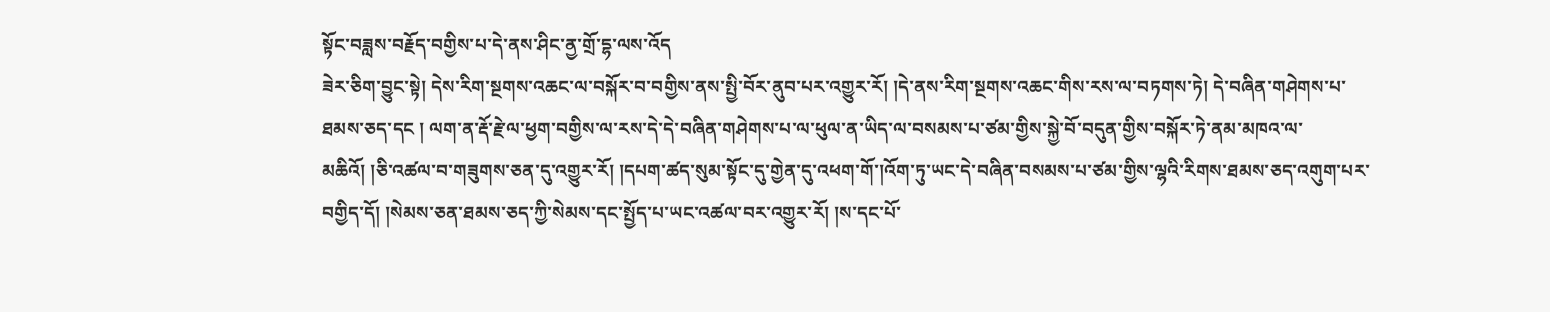སྟོང་བཟླས་བརྗོད་བགྱིས་པ་དེ་ནས་ཤིང་ནྱ་གྲོ་དྷ་ལས་འོད
ཟེར་ཅིག་བྱུང་སྟེ། དེས་རིག་སྔགས་འཆང་ལ་བསྐོར་བ་བགྱིས་ནས་སྤྱི་བོར་ནུབ་པར་འགྱུར་རོ། །དེ་ནས་རིག་སྔགས་འཆང་གིས་རས་ལ་བཏགས་ཏེ། དེ་བཞིན་གཤེགས་པ་ཐམས་ཅད་དང ། ལག་ན་རྡོ་རྗེ་ལ་ཕྱག་བགྱིས་ལ་རས་དེ་དེ་བཞིན་གཤེགས་པ་ལ་ཕུལ་ན་ཡིད་ལ་བསམས་པ་ཙམ་གྱིས་སྐྱེ་བོ་བདུན་གྱིས་བསྐོར་ཏེ་ནམ་མཁའ་ལ་མཆིའོ། །ཅི་འཚལ་བ་གཟུགས་ཅན་དུ་འགྱུར་རོ། །དཔག་ཚད་སུམ་སྟོང་དུ་གྱེན་དུ་འཕག་གོ་།འོག་ཏུ་ཡང་དེ་བཞིན་བསམས་པ་ཙམ་གྱིས་ལྷའི་རིགས་ཐམས་ཅད་འགུག་པར་བགྱིད་དོ། །སེམས་ཅན་ཐམས་ཅད་ཀྱི་སེམས་དང་སྤྱོད་པ་ཡང་འཚལ་བར་འགྱུར་རོ། །ས་དང་པོ་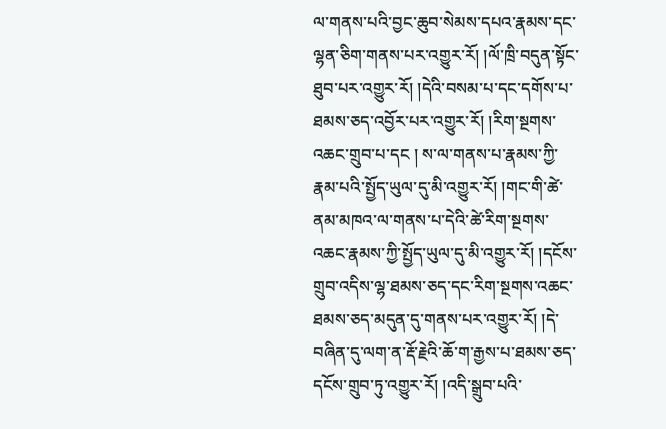ལ་གནས་པའི་བྱང་ཆུབ་སེམས་དཔའ་རྣམས་དང་ལྷན་ཅིག་གནས་པར་འགྱུར་རོ། །ལོ་ཁྲི་བདུན་སྟོང་ཐུབ་པར་འགྱུར་རོ། །དེའི་བསམ་པ་དང་དགོས་པ་ཐམས་ཅད་འབྱོར་པར་འགྱུར་རོ། །རིག་སྔགས་འཆང་གྲུབ་པ་དང ། ས་ལ་གནས་པ་རྣམས་ཀྱི་རྣམ་པའི་སྤྱོད་ཡུལ་དུ་མི་འགྱུར་རོ། །གང་གི་ཚེ་ནམ་མཁའ་ལ་གནས་པ་དེའི་ཚེ་རིག་སྔགས་འཆང་རྣམས་ཀྱི་སྤྱོད་ཡུལ་དུ་མི་འགྱུར་རོ། །དངོས་གྲུབ་འདིས་ལྷ་ཐམས་ཅད་དང་རིག་སྔགས་འཆང་ཐམས་ཅད་མདུན་དུ་གནས་པར་འགྱུར་རོ། །དེ་བཞིན་དུ་ལག་ན་རྡོ་རྗེའི་ཆོ་ག་རྒྱས་པ་ཐམས་ཅད་དངོས་གྲུབ་ཏུ་འགྱུར་རོ། །འདི་སྒྲུབ་པའི་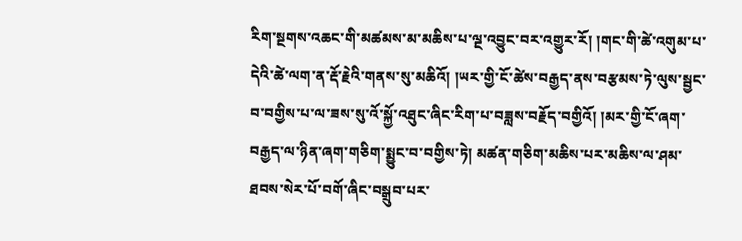རིག་སྔགས་འཆང་གི་མཚམས་མ་མཆིས་པ་ལྔ་འབྱུང་བར་འགྱུར་རོ། །གང་གི་ཚེ་འགུམ་པ་དེའི་ཚེ་ལག་ན་རྡོ་རྗེའི་གནས་སུ་མཆིའོ། །ཡར་གྱི་ངོ་ཚེས་བརྒྱད་ནས་བརྩམས་ཏེ་ལུས་སྦྱང་བ་བགྱིས་པ་ལ་ཟས་སུ་འོ་སྐྱོ་འཐུང་ཞིང་རིག་པ་བཟླས་བརྗོད་བགྱིའོ། །མར་གྱི་ངོ་ཞག་བརྒྱད་ལ་ཉིན་ཞག་གཅིག་སྨྱུང་བ་བགྱིས་ཏེ། མཚན་གཅིག་མཆིས་པར་མཆིས་ལ་ཤམ་ཐབས་སེར་པོ་བགོ་ཞིང་བསྒྲུབ་པར་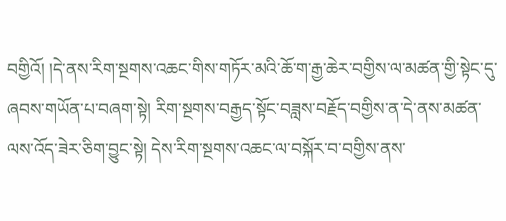བགྱིའོ། །དེ་ནས་རིག་སྔགས་འཆང་གིས་གཏོར་མའི་ཆོ་ག་རྒྱ་ཆེར་བགྱིས་ལ་མཚན་གྱི་སྟེང་དུ་ཞབས་གཡོན་པ་བཞག་སྟེ། རིག་སྔགས་བརྒྱད་སྟོང་བཟླས་བརྗོད་བགྱིས་ན་དེ་ནས་མཚན་ལས་འོད་ཟེར་ཅིག་བྱུང་སྟེ། དེས་རིག་སྔགས་འཆང་ལ་བསྐོར་བ་བགྱིས་ནས་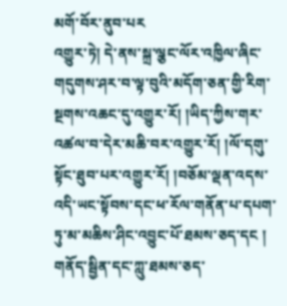མགོ་བོར་ནུབ་པར
འགྱུར་ཏེ། དེ་ནས་སྐྲ་ལྕང་ལོར་འཁྱིལ་ཞིང་གདུགས་ཤར་བ་ལྟ་བུའི་མདོག་ཅན་གྱི་རིག་སྔགས་འཆང་དུ་འགྱུར་རོ། །ཡིད་ཀྱིས་གར་འཚལ་བ་དེར་མཆི་བར་འགྱུར་རོ། །ལོ་དགུ་སྟོང་ཐུབ་པར་འགྱུར་རོ། །བཅོམ་ལྡན་འདས་འདི་ཡང་སྟོབས་དང་ཕ་རོལ་གནོན་པ་དཔག་ཏུ་མ་མཆིས་ཤིང་འབྱུང་པོ་ཐམས་ཅད་དང ། གནོད་སྦྱིན་དང་ཀླུ་ཐམས་ཅད་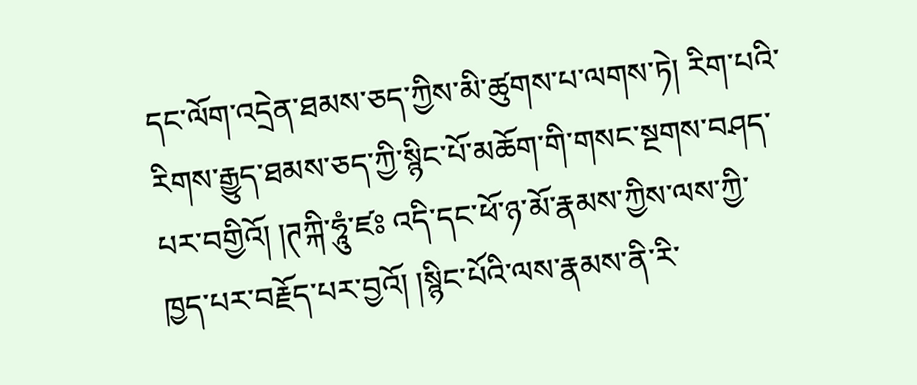དང་ལོག་འདྲེན་ཐམས་ཅད་ཀྱིས་མི་ཚུགས་པ་ལགས་ཏེ། རིག་པའི་རིགས་རྒྱུད་ཐམས་ཅད་ཀྱི་སྙིང་པོ་མཆོག་གི་གསང་སྔགས་བཤད་པར་བགྱིའོ། །ཊཀྐི་ཧཱུཾ་ཛཿ འདི་དང་ཕོ་ཉ་མོ་རྣམས་ཀྱིས་ལས་ཀྱི་ཁྱད་པར་བརྗོད་པར་བྱའོ། །སྙིང་པོའི་ལས་རྣམས་ནི་རི་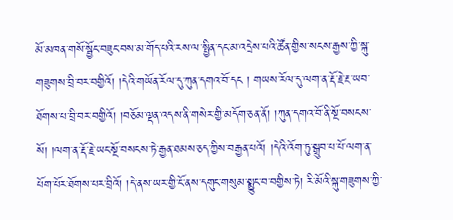མོ་མཁན་གསོ་སྦྱོང་བཟུང་བས་མ་གོད་པའི་རས་ལ་སྤྱིན་དང་མ་འདྲེས་པའི་ཚོན་གྱིས་སངས་རྒྱས་ཀྱི་སྐུ་གཟུགས་བྲི་བར་བགྱིའོ། །དེའི་གཡོན་རོལ་དུ་ཀུན་དགའ་བོ་དང ། གཡས་རོལ་དུ་ལག་ན་རྡོ་རྗེ་རྔ་ཡབ་ཐོགས་པ་བྲི་བར་བགྱིའོ། །བཅོམ་ལྡན་འདས་ནི་གསེར་གྱི་མདོག་ཅན་ནོ། །ཀུན་དགའ་བོ་ནི་སྔོ་བསངས་སོ། །ལག་ན་རྡོ་རྗེ་ཡང་སྔོ་བསངས་ཏེ་རྒྱན་ཐམས་ཅད་ཀྱིས་བརྒྱན་པའོ། །དེའི་འོག་ཏུ་སྒྲུབ་པ་པོ་ལག་ན་པོག་པོར་ཐོགས་པར་བྲིའོ། །དེ་ནས་ཡར་གྱི་ངོ་ནས་དགུང་གསུམ་སྨྱུང་བ་བགྱིས་ཏེ། རི་མོའི་སྐུ་གཟུགས་ཀྱི་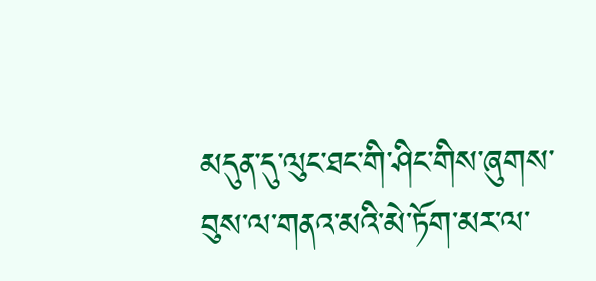མདུན་དུ་ལུང་ཐང་གི་ཤིང་གིས་ཞུགས་བུས་ལ་གནའ་མའི་མེ་ཏོག་མར་ལ་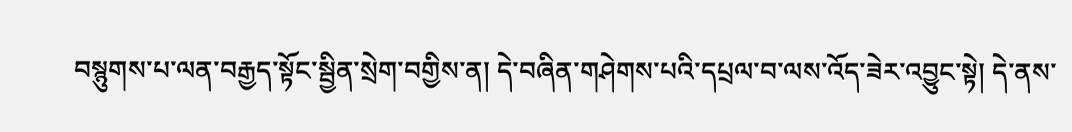བསྙུགས་པ་ལན་བརྒྱད་སྟོང་སྦྱིན་སྲེག་བགྱིས་ན། དེ་བཞིན་གཤེགས་པའི་དཔྲལ་བ་ལས་འོད་ཟེར་འབྱུང་སྟེ། དེ་ནས་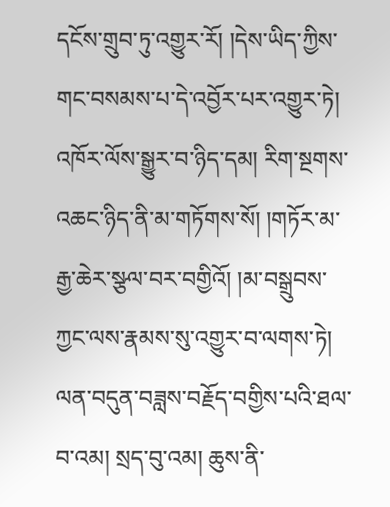དངོས་གྲུབ་ཏུ་འགྱུར་རོ། །དེས་ཡིད་ཀྱིས་གང་བསམས་པ་དེ་འབྱོར་པར་འགྱུར་ཏེ། འཁོར་ལོས་སྒྱུར་བ་ཉིད་དམ། རིག་སྔགས་འཆང་ཉིད་ནི་མ་གཏོགས་སོ། །གཏོར་མ་རྒྱ་ཆེར་སྩལ་བར་བགྱིའོ། །མ་བསྒྲུབས་ཀྱང་ལས་རྣམས་སུ་འགྱུར་བ་ལགས་ཏེ། ལན་བདུན་བཟླས་བརྗོད་བགྱིས་པའི་ཐལ་བ་འམ། སྲད་བུ་འམ། ཆུས་ནི་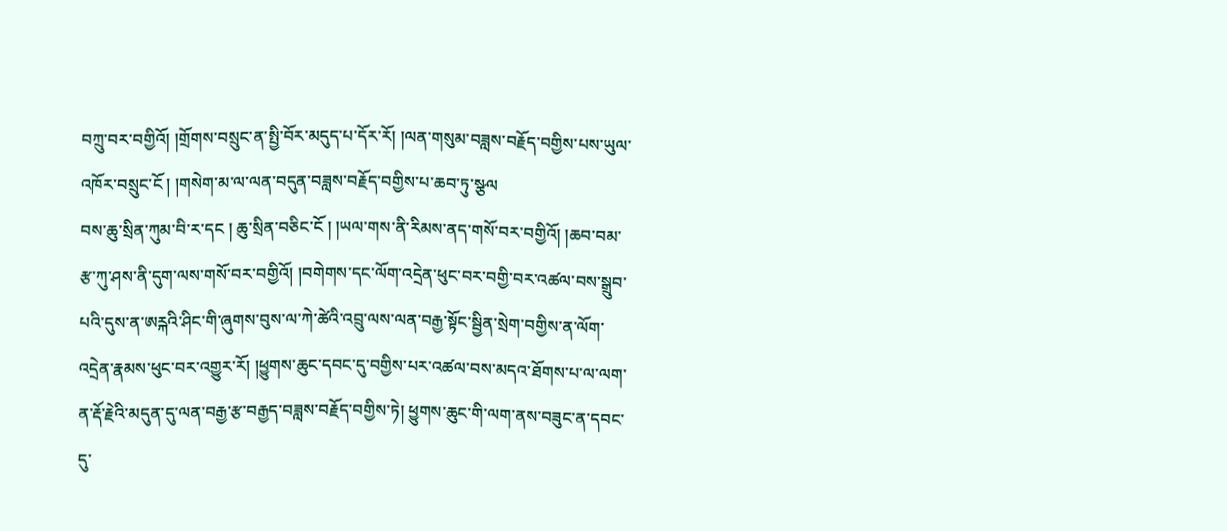བཀྲུ་བར་བགྱིའོ། །གྲོགས་བསྲུང་ན་སྤྱི་བོར་མདུད་པ་དོར་རོ། །ལན་གསུམ་བཟླས་བརྗོད་བགྱིས་པས་ཡུལ་འཁོར་བསྲུང་ངོ ། །གསེག་མ་ལ་ལན་བདུན་བཟླས་བརྗོད་བགྱིས་པ་ཆབ་ཏུ་སྩལ
བས་ཆུ་སྲིན་ཀུམ་བི་ར་དང ། ཆུ་སྲིན་བཅིང་ངོ ། །ཡལ་གས་ནི་རིམས་ནད་གསོ་བར་བགྱིའོ། །ཆབ་བམ་རྩ་ཀུ་ཤས་ནི་དུག་ལས་གསོ་བར་བགྱིའོ། །བགེགས་དང་ལོག་འདྲེན་ཕུང་བར་བགྱི་བར་འཚལ་བས་སྒྲུབ་པའི་དུས་ན་ཨཪྐའི་ཤིང་གི་ཞུགས་བུས་ལ་ཀེ་ཚེའི་འབྲུ་ལས་ལན་བརྒྱ་སྟོང་སྦྱིན་སྲེག་བགྱིས་ན་ལོག་འདྲེན་རྣམས་ཕུང་བར་འགྱུར་རོ། །ཕྱུགས་ཆུང་དབང་དུ་བགྱིས་པར་འཚལ་བས་མདའ་ཐོགས་པ་ལ་ལག་ན་རྡོ་རྗེའི་མདུན་དུ་ལན་བརྒྱ་རྩ་བརྒྱད་བཟླས་བརྗོད་བགྱིས་ཏེ། ཕྱུགས་ཆུང་གི་ལག་ནས་བཟུང་ན་དབང་དུ་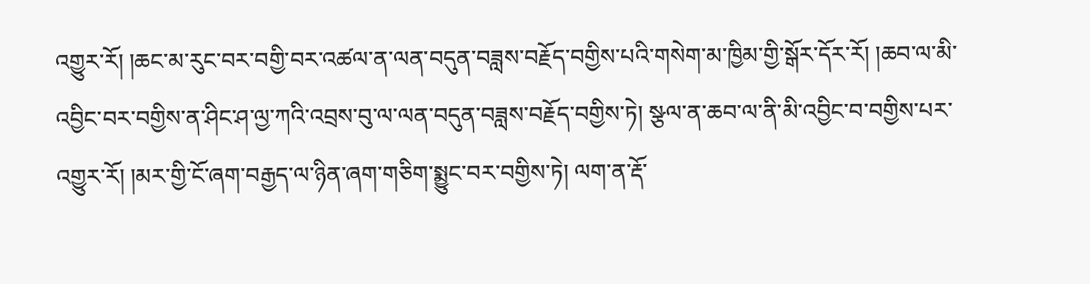འགྱུར་རོ། །ཆང་མ་རུང་བར་བགྱི་བར་འཚལ་ན་ལན་བདུན་བཟླས་བརྗོད་བགྱིས་པའི་གསེག་མ་ཁྱིམ་གྱི་སྒོར་དོར་རོ། །ཆབ་ལ་མི་འབྱིང་བར་བགྱིས་ན་ཤིང་ཤ་ལྱ་ཀའི་འབྲས་བུ་ལ་ལན་བདུན་བཟླས་བརྗོད་བགྱིས་ཏེ། སྩལ་ན་ཆབ་ལ་ནི་མི་འབྱིང་བ་བགྱིས་པར་འགྱུར་རོ། །མར་གྱི་ངོ་ཞག་བརྒྱད་ལ་ཉིན་ཞག་གཅིག་སྨྱུང་བར་བགྱིས་ཏེ། ལག་ན་རྡོ་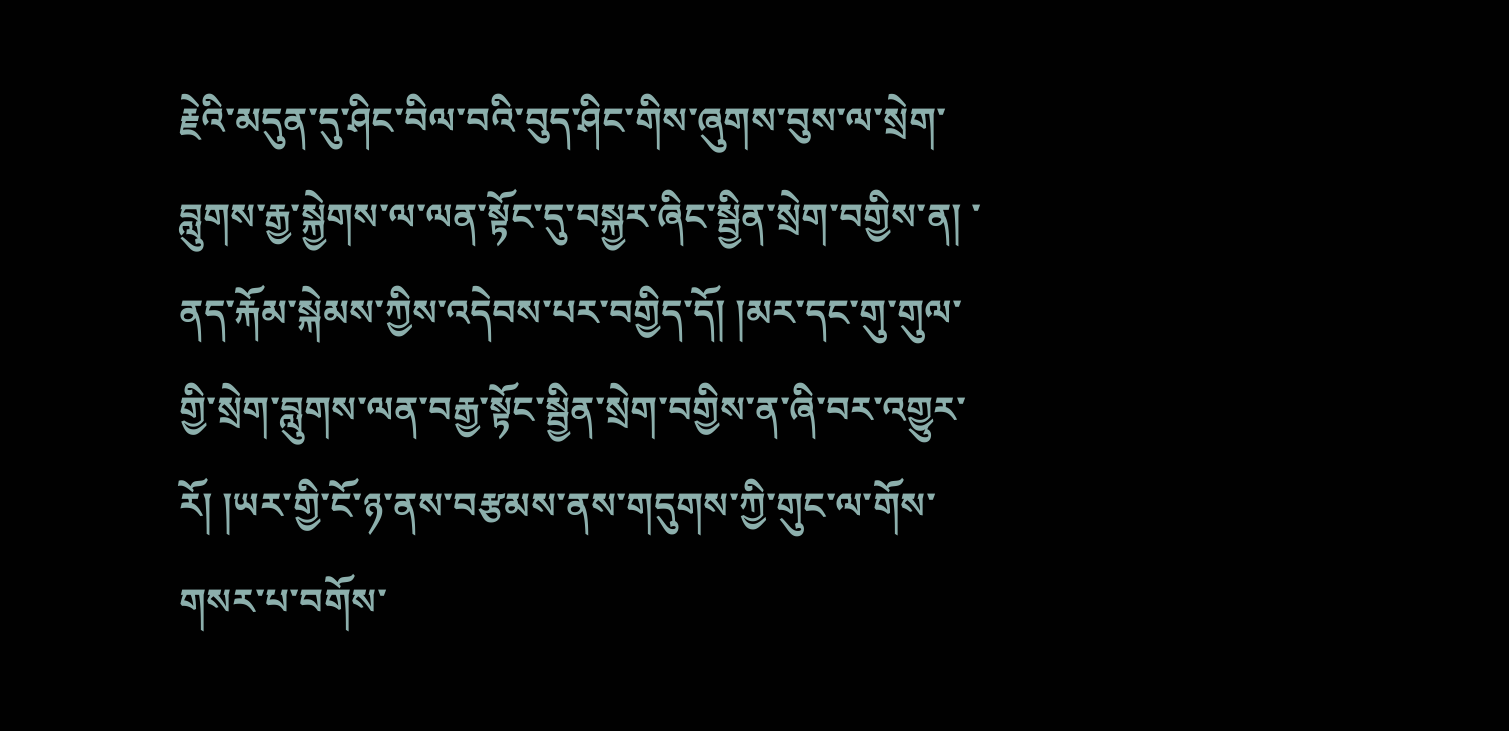རྗེའི་མདུན་དུ་ཤིང་བིལ་བའི་བུད་ཤིང་གིས་ཞུགས་བུས་ལ་སྲེག་བླུགས་རྒྱ་སྐྱེགས་ལ་ལན་སྟོང་དུ་བསྐྱར་ཞིང་སྦྱིན་སྲེག་བགྱིས་ན། ་ནད་རྐོམ་སྐེམས་ཀྱིས་འདེབས་པར་བགྱིད་དོ། །མར་དང་གུ་གུལ་གྱི་སྲེག་བླུགས་ལན་བརྒྱ་སྟོང་སྦྱིན་སྲེག་བགྱིས་ན་ཞི་བར་འགྱུར་རོ། །ཡར་གྱི་ངོ་ཉ་ནས་བརྩམས་ནས་གདུགས་ཀྱི་གུང་ལ་གོས་གསར་པ་བགོས་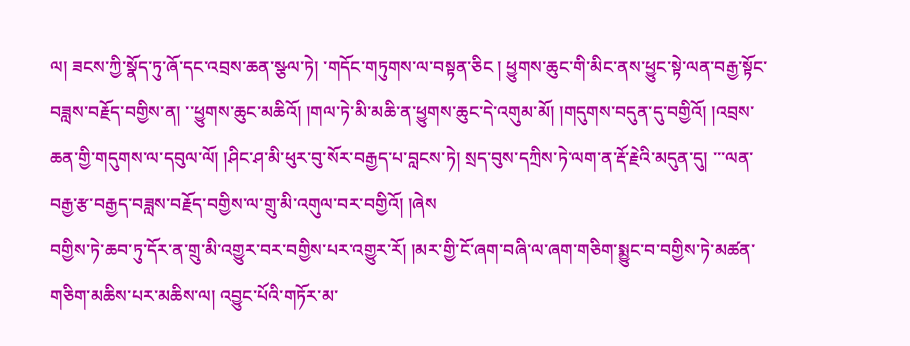ལ། ཟངས་ཀྱི་སྣོད་ཏུ་ཞོ་དང་འབྲས་ཆན་སྩལ་ཏེ། ་གདོང་གཏུགས་ལ་བསྟན་ཅིང ། ཕྱུགས་ཆུང་གི་མིང་ནས་ཕྱུང་སྟེ་ལན་བརྒྱ་སྟོང་བཟླས་བརྗོད་བགྱིས་ན། ་་ཕྱུགས་ཆུང་མཆིའོ། །གལ་ཏེ་མི་མཆི་ན་ཕྱུགས་ཆུང་དེ་འགུམ་མོ། །གདུགས་བདུན་དུ་བགྱིའོ། །འབྲས་ཆན་གྱི་གདུགས་ལ་དབུལ་ལོ། །ཤིང་ཤ་མི་ཕུར་བུ་སོར་བརྒྱད་པ་བླངས་ཏེ། སྲད་བུས་དཀྲིས་ཏེ་ལག་ན་རྡོ་རྗེའི་མདུན་དུ། ་་་ལན་བརྒྱ་རྩ་བརྒྱད་བཟླས་བརྗོད་བགྱིས་ལ་གྲུ་མི་འགུལ་བར་བགྱིའོ། །ཞེས
བགྱིས་ཏེ་ཆབ་ཏུ་དོར་ན་གྲུ་མི་འགྱུར་བར་བགྱིས་པར་འགྱུར་རོ། །མར་གྱི་ངོ་ཞག་བཞི་ལ་ཞག་གཅིག་སྨྱུང་བ་བགྱིས་ཏེ་མཚན་གཅིག་མཆིས་པར་མཆིས་ལ། འབྱུང་པོའི་གཏོར་མ་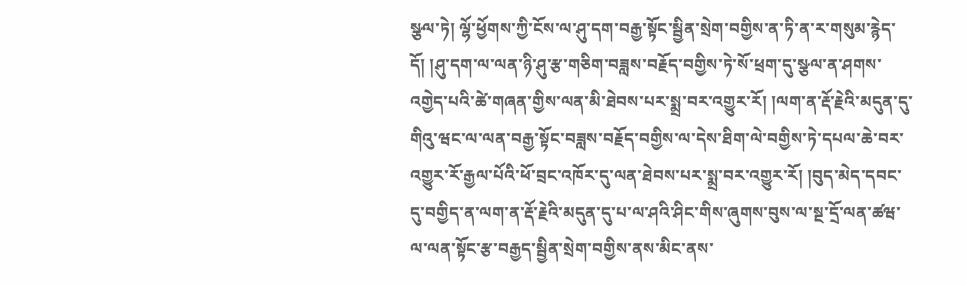སྩལ་ཏེ། ལྷོ་ཕྱོགས་ཀྱི་ངོས་ལ་ཤུ་དག་བརྒྱ་སྟོང་སྦྱིན་སྲེག་བགྱིས་ན་ཏི་ན་ར་གསུམ་རྙེད་དོ། །ཤུ་དག་ལ་ལན་ཉི་ཤུ་རྩ་གཅིག་བཟླས་བརྗོད་བགྱིས་ཏེ་སོ་ཕྲག་དུ་སྩལ་ན་ཤགས་འགྱེད་པའི་ཚེ་གཞན་གྱིས་ལན་མི་ཐེབས་པར་སྨྲ་བར་འགྱུར་རོ། །ལག་ན་རྡོ་རྗེའི་མདུན་དུ་གིའུ་ཝང་ལ་ལན་བརྒྱ་སྟོང་བཟླས་བརྗོད་བགྱིས་ལ་དེས་ཐིག་ལེ་བགྱིས་ཏེ་དཔལ་ཆེ་བར་འགྱུར་རོ་རྒྱལ་པོའི་ཕོ་བྲང་འཁོར་དུ་ལན་ཐེབས་པར་སྨྲ་བར་འགྱུར་རོ། །བུད་མེད་དབང་དུ་བགྱིད་ན་ལག་ན་རྡོ་རྗེའི་མདུན་དུ་པ་ལ་ཤའི་ཤིང་གིས་ཞུགས་བུས་ལ་སྔ་དྲོ་ལན་ཚཝ་ལ་ལན་སྟོང་རྩ་བརྒྱད་སྦྱིན་སྲེག་བགྱིས་ནས་མིང་ནས་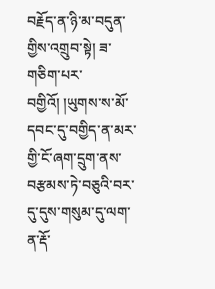བརྗོད་ན་ཉི་མ་བདུན་གྱིས་འགྲུབ་སྟེ། ཟ་གཅིག་པར་བགྱིའོ། །ཡུགས་ས་མོ་དབང་དུ་བགྱིད་ན་མར་གྱི་ངོ་ཞག་དྲུག་ནས་བརྩམས་ཏེ་བཅུའི་བར་དུ་དུས་གསུམ་དུ་ལག་ན་རྡོ་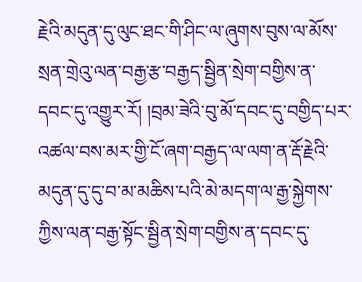རྗེའི་མདུན་དུ་ལུང་ཐང་གི་ཤིང་ལ་ཞུགས་བུས་ལ་མོས་སྲན་གྲེའུ་ལན་བརྒྱ་རྩ་བརྒྱད་སྦྱིན་སྲེག་བགྱིས་ན་དབང་དུ་འགྱུར་རོ། །བྲམ་ཟེའི་བུ་མོ་དབང་དུ་བགྱིད་པར་འཚལ་བས་མར་གྱི་ངོ་ཞག་བརྒྱད་ལ་ལག་ན་རྡོ་རྗེའི་མདུན་དུ་དུ་བ་མ་མཆིས་པའི་མེ་མདག་ལ་རྒྱ་སྐྱེགས་ཀྱིས་ལན་བརྒྱ་སྟོང་སྦྱིན་སྲེག་བགྱིས་ན་དབང་དུ་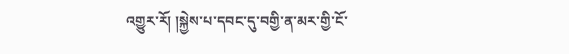འགྱུར་རོ། །སྐྱེས་པ་དབང་དུ་བགྱི་ན་མར་གྱི་ངོ་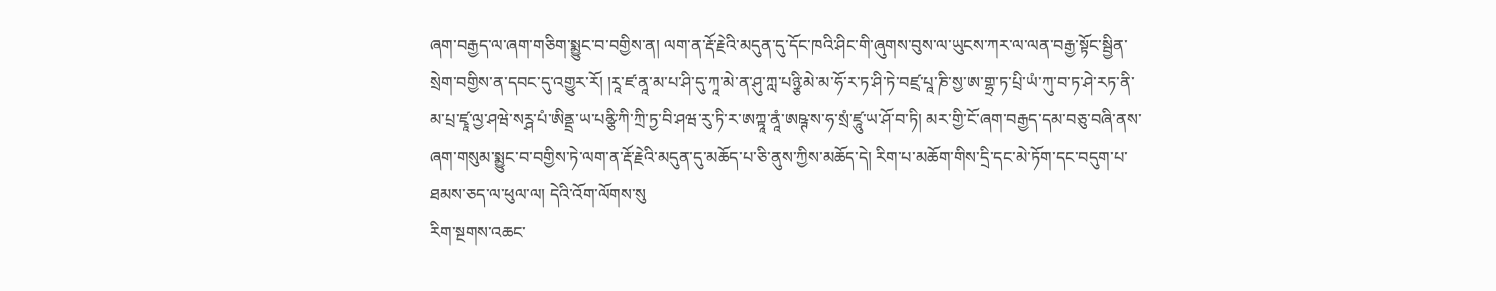ཞག་བརྒྱད་ལ་ཞག་གཅིག་སྨྱུང་བ་བགྱིས་ན། ལག་ན་རྡོ་རྗེའི་མདུན་དུ་དོང་ཁའི་ཤིང་གི་ཞུགས་བུས་ལ་ཡུངས་ཀར་ལ་ལན་བརྒྱ་སྟོང་སྦྱིན་སྲེག་བགྱིས་ན་དབང་དུ་འགྱུར་རོ། །རཱ་ཛ་ནཱ་མ་པ་ཤི་དུ་ཀཱ་མེ་ན་ཤུ་ཀླ་པཉྩི་མེ་མ་ཧོ་ར་ཏ་ཤི་ཏེ་བཛྲ་པཱ་ཎི་སྱ་ཨ་གྷྲ་ཏ་པྲི་ཡཾ་ཀུ་བ་ཏ་ཤེ་རཏ་ནི་མ་པྲ་ཛྭཱ་ལྱ་ཤཝེ་སཪྴ་པཾ་ཨིནྡྲ་ཡ་པནྩི་ཀི་ཀྲི་ཏྱ་བི་ཤཝ་རུ་ཏི་ར་ཨཀྟཱ་ནཱཾ་ཨཥྚ་ས་ཧ་སྲཾ་ཛཱུ་ཡ་ཤོ་བ་ཏི། མར་གྱི་ངོ་ཞག་བརྒྱད་དམ་བཅུ་བཞི་ནས་ཞག་གསུམ་སྨྱུང་བ་བགྱིས་ཏེ་ལག་ན་རྡོ་རྗེའི་མདུན་དུ་མཆོད་པ་ཅི་ནུས་ཀྱིས་མཆོད་དེ། རིག་པ་མཆོག་གིས་དྲི་དང་མེ་ཏོག་དང་བདུག་པ་ཐམས་ཅད་ལ་ཕུལ་ལ། དེའི་འོག་ལོགས་སུ
རིག་སྔགས་འཆང་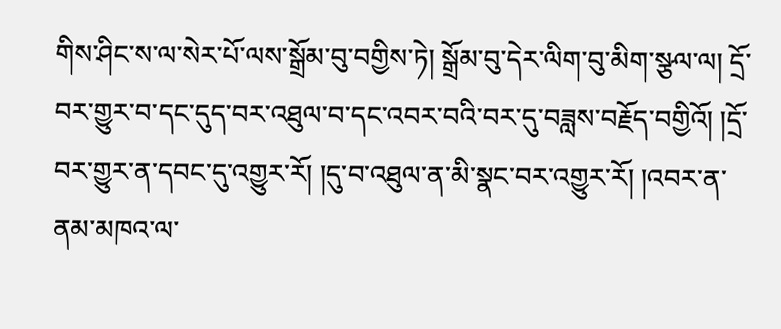གིས་ཤིང་ས་ལ་སེར་པོ་ལས་སྒྲོམ་བུ་བགྱིས་ཏེ། སྒྲོམ་བུ་དེར་ལིག་བུ་མིག་སྩལ་ལ། དྲོ་བར་གྱུར་བ་དང་དུད་བར་འཐུལ་བ་དང་འབར་བའི་བར་དུ་བཟླས་བརྗོད་བགྱིའོ། །དྲོ་བར་གྱུར་ན་དབང་དུ་འགྱུར་རོ། །དུ་བ་འཐུལ་ན་མི་སྣང་བར་འགྱུར་རོ། །འབར་ན་ནམ་མཁའ་ལ་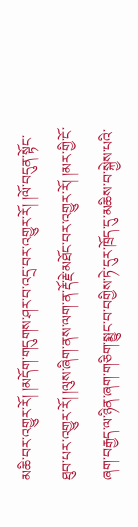མཆི་བར་འགྱུར་རོ། །མདོག་གདུགས་ཤར་བ་འདྲ་བར་འགྱུར་རོ། །ལོ་བདུན་སྟོང་ཐུབ་པར་འགྱུར་རོ། །ལུས་ཞིག་ནས་ལག་ན་རྡོ་རྗེ་མཐོང་བར་འགྱུར་རོ། །མར་གྱི་ངོ་ཞག་བརྒྱད་ལ་ཉིན་ཞག་གཅིག་སྨྱུང་བ་བགྱིས་ཏེ་དུར་ཁྲོད་དུ་མཆིས་བ་སྐྱེས་པའི་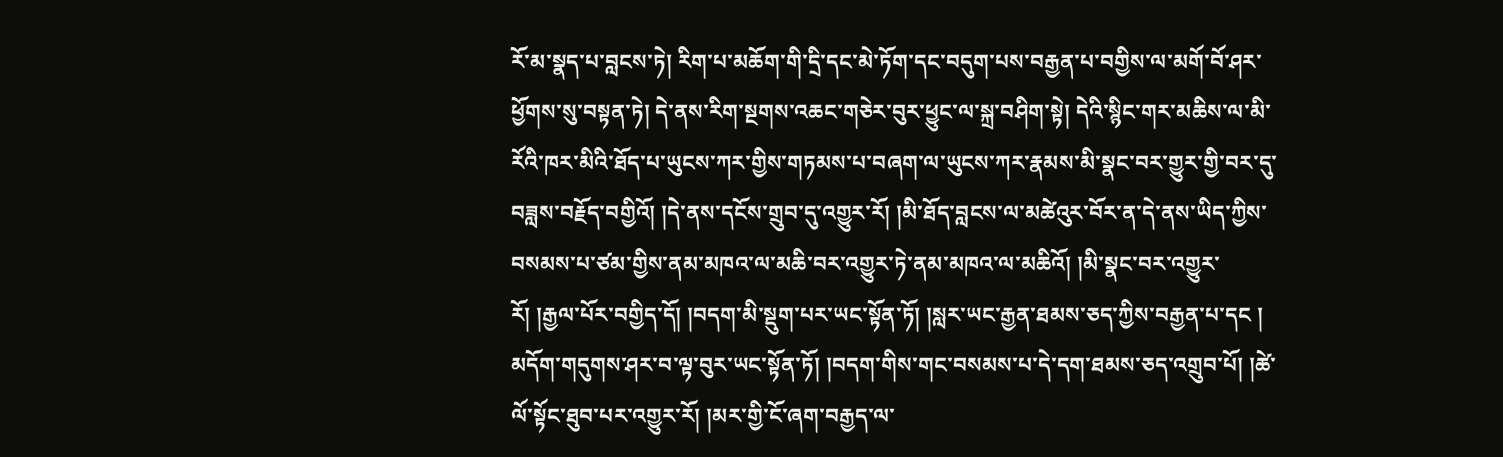རོ་མ་སྣད་པ་བླངས་ཏེ། རིག་པ་མཆོག་གི་དྲི་དང་མེ་ཏོག་དང་བདུག་པས་བརྒྱན་པ་བགྱིས་ལ་མགོ་བོ་ཤར་ཕྱོགས་སུ་བསྟན་ཏེ། དེ་ནས་རིག་སྔགས་འཆང་གཅེར་བུར་ཕྱུང་ལ་སྐྲ་བཤིག་སྟེ། དེའི་སྙིང་གར་མཆིས་ལ་མི་རོའི་ཁར་མིའི་ཐོད་པ་ཡུངས་ཀར་གྱིས་གཏམས་པ་བཞག་ལ་ཡུངས་ཀར་རྣམས་མི་སྣང་བར་གྱུར་གྱི་བར་དུ་བཟླས་བརྗོད་བགྱིའོ། །དེ་ནས་དངོས་གྲུབ་དུ་འགྱུར་རོ། །མི་ཐོད་བླངས་ལ་མཚེའུར་བོར་ན་དེ་ནས་ཡིད་ཀྱིས་བསམས་པ་ཙམ་གྱིས་ནམ་མཁའ་ལ་མཆི་བར་འགྱུར་ཏེ་ནམ་མཁའ་ལ་མཆིའོ། །མི་སྣང་བར་འགྱུར་རོ། །རྒྱལ་པོར་བགྱིད་དོ། །བདག་མི་སྡུག་པར་ཡང་སྟོན་ཏོ། །སླར་ཡང་རྒྱན་ཐམས་ཅད་ཀྱིས་བརྒྱན་པ་དང ། མདོག་གདུགས་ཤར་བ་ལྟ་བུར་ཡང་སྟོན་ཏོ། །བདག་གིས་གང་བསམས་པ་དེ་དག་ཐམས་ཅད་འགྲུབ་པོ། །ཚེ་ལོ་སྟོང་ཐུབ་པར་འགྱུར་རོ། །མར་གྱི་ངོ་ཞག་བརྒྱད་ལ་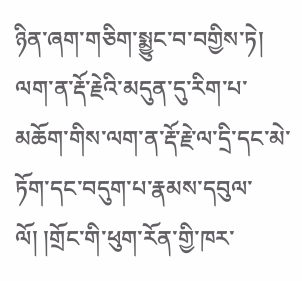ཉིན་ཞག་གཅིག་སྨྱུང་བ་བགྱིས་ཏེ། ལག་ན་རྡོ་རྗེའི་མདུན་དུ་རིག་པ་མཆོག་གིས་ལག་ན་རྡོ་རྗེ་ལ་དྲི་དང་མེ་ཏོག་དང་བདུག་པ་རྣམས་དབུལ་ལོ། །གྲོང་གི་ཕུག་རོན་གྱི་ཁར་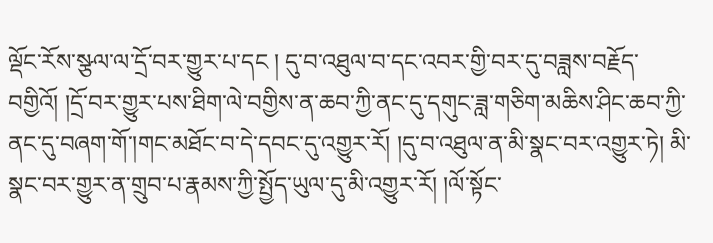ལྡོང་རོས་སྩལ་ལ་དྲོ་བར་གྱུར་པ་དང ། དུ་བ་འཐུལ་བ་དང་འབར་གྱི་བར་དུ་བཟླས་བརྗོད་བགྱིའོ། །དྲོ་བར་གྱུར་པས་ཐིག་ལེ་བགྱིས་ན་ཆབ་ཀྱི་ནང་དུ་དགུང་ཟླ་གཅིག་མཆིས་ཤིང་ཆབ་ཀྱི་ནང་དུ་བཞག་གོ་།གང་མཐོང་བ་དེ་དབང་དུ་འགྱུར་རོ། །དུ་བ་འཐུལ་ན་མི་སྣང་བར་འགྱུར་ཏེ། མི་སྣང་བར་གྱུར་ན་གྲུབ་པ་རྣམས་ཀྱི་སྤྱོད་ཡུལ་དུ་མི་འགྱུར་རོ། །ལོ་སྟོང་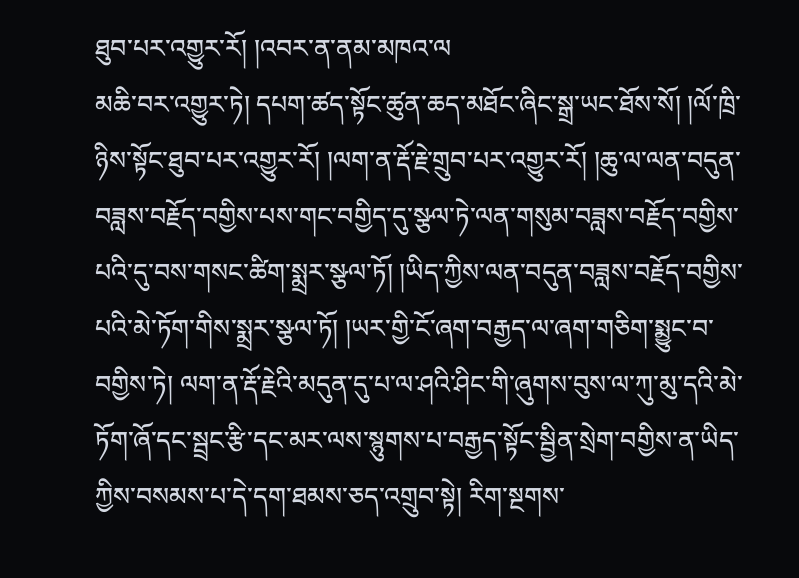ཐུབ་པར་འགྱུར་རོ། །འབར་ན་ནམ་མཁའ་ལ
མཆི་བར་འགྱུར་ཏེ། དཔག་ཚད་སྟོང་ཚུན་ཆད་མཐོང་ཞིང་སྒྲ་ཡང་ཐོས་སོ། །ལོ་ཁྲི་ཉིས་སྟོང་ཐུབ་པར་འགྱུར་རོ། །ལག་ན་རྡོ་རྗེ་གྲུབ་པར་འགྱུར་རོ། །ཆུ་ལ་ལན་བདུན་བཟླས་བརྗོད་བགྱིས་པས་གང་བགྱིད་དུ་སྩལ་ཏེ་ལན་གསུམ་བཟླས་བརྗོད་བགྱིས་པའི་དུ་བས་གསང་ཚིག་སྨྲར་སྩལ་ཏོ། །ཡིད་ཀྱིས་ལན་བདུན་བཟླས་བརྗོད་བགྱིས་པའི་མེ་ཏོག་གིས་སྨྲར་སྩལ་ཏོ། །ཡར་གྱི་ངོ་ཞག་བརྒྱད་ལ་ཞག་གཅིག་སྨྱུང་བ་བགྱིས་ཏེ། ལག་ན་རྡོ་རྗེའི་མདུན་དུ་པ་ལ་ཤའི་ཤིང་གི་ཞུགས་བུས་ལ་ཀུ་མུ་དའི་མེ་ཏོག་ཞོ་དང་སྦྲང་རྩི་དང་མར་ལས་སྙུགས་པ་བརྒྱད་སྟོང་སྦྱིན་སྲེག་བགྱིས་ན་ཡིད་ཀྱིས་བསམས་པ་དེ་དག་ཐམས་ཅད་འགྲུབ་སྟེ། རིག་སྔགས་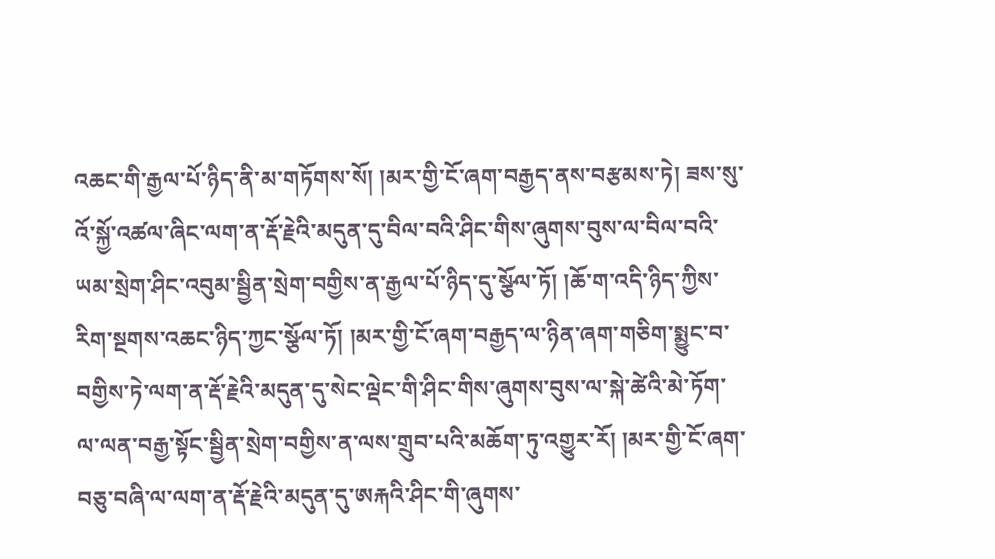འཆང་གི་རྒྱལ་པོ་ཉིད་ནི་མ་གཏོགས་སོ། །མར་གྱི་ངོ་ཞག་བརྒྱད་ནས་བརྩམས་ཏེ། ཟས་སུ་འོ་སྐྱོ་འཚལ་ཞིང་ལག་ན་རྡོ་རྗེའི་མདུན་དུ་བིལ་བའི་ཤིང་གིས་ཞུགས་བུས་ལ་བིལ་བའི་ཡམ་སྲེག་ཤིང་འབུམ་སྦྱིན་སྲེག་བགྱིས་ན་རྒྱལ་པོ་ཉིད་དུ་སྩོལ་ཏོ། །ཆོ་ག་འདི་ཉིད་ཀྱིས་རིག་སྔགས་འཆང་ཉིད་ཀྱང་སྩོལ་ཏོ། །མར་གྱི་ངོ་ཞག་བརྒྱད་ལ་ཉིན་ཞག་གཅིག་སྨྱུང་བ་བགྱིས་ཏེ་ལག་ན་རྡོ་རྗེའི་མདུན་དུ་སེང་ལྡེང་གི་ཤིང་གིས་ཞུགས་བུས་ལ་སྐེ་ཚེའི་མེ་ཏོག་ལ་ལན་བརྒྱ་སྟོང་སྦྱིན་སྲེག་བགྱིས་ན་ལས་གྲུབ་པའི་མཆོག་ཏུ་འགྱུར་རོ། །མར་གྱི་ངོ་ཞག་བཅུ་བཞི་ལ་ལག་ན་རྡོ་རྗེའི་མདུན་དུ་ཨརྐའི་ཤིང་གི་ཞུགས་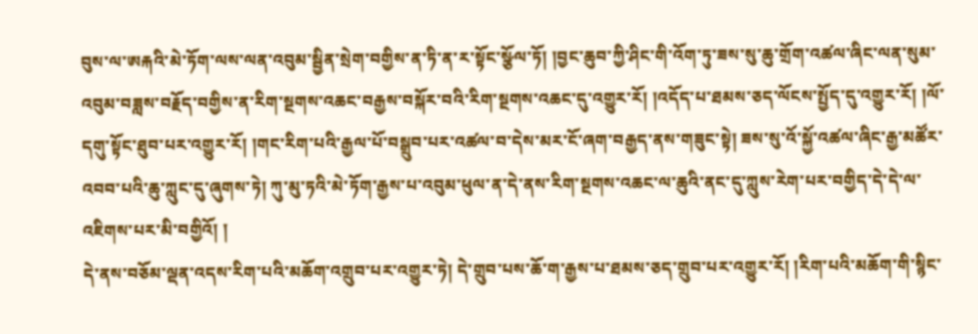བུས་ལ་ཨརྐའི་མེ་ཏོག་ལས་ལན་འབུམ་སྦྱིན་སྲེག་བགྱིས་ན་ཏི་ན་ར་སྟོང་སྩོལ་ཏོ། །བྱང་ཆུབ་ཀྱི་ཤིང་གི་འོག་ཏུ་ཟས་སུ་ཆུ་གྲོག་འཚལ་ཞིང་ལན་སུམ་འབུམ་བཟླས་བརྗོད་བགྱིས་ན་རིག་སྔགས་འཆང་བརྒྱས་བསྐོར་བའི་རིག་སྔགས་འཆང་དུ་འགྱུར་རོ། །འདོད་པ་ཐམས་ཅད་ལོངས་སྤྱོད་དུ་འགྱུར་རོ། །ལོ་དགུ་སྟོང་ཐུབ་པར་འགྱུར་རོ། །གང་རིག་པའི་རྒྱལ་པོ་བསྒྲུབ་པར་འཚལ་བ་དེས་མར་ངོ་ཞག་བརྒྱད་ནས་གཟུང་སྟེ། ཟས་སུ་འོ་སྐྱོ་འཚལ་ཞིང་རྒྱ་མཚོར་འབབ་པའི་ཆུ་ཀླུང་དུ་ཞུགས་ཏེ། ཀུ་མུ་ཏའི་མེ་ཏོག་རྒྱས་པ་འབུམ་ཕུལ་ན་དེ་ནས་རིག་སྔགས་འཆང་ལ་ཆུའི་ནང་དུ་ཀླུས་རེག་པར་བགྱིད་དེ་དེ་ལ་འཇིགས་པར་མི་བགྱིའོ། །
དེ་ནས་བཅོམ་ལྡན་འདས་རིག་པའི་མཆོག་འགྲུབ་པར་འགྱུར་ཏེ། དེ་གྲུབ་པས་ཆོ་ག་རྒྱས་པ་ཐམས་ཅད་གྲུབ་པར་འགྱུར་རོ། །རིག་པའི་མཆོག་གི་སྙིང་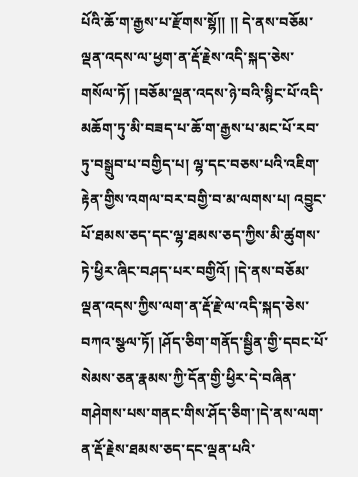པོའི་ཆོ་ག་རྒྱས་པ་རྫོགས་སྷོ།། །། དེ་ནས་བཅོམ་ལྡན་འདས་ལ་ཕྱག་ན་རྡོ་རྗེས་འདི་སྐད་ཅེས་གསོལ་ཏོ། །བཅོམ་ལྡན་འདས་ཉེ་བའི་སྙིང་པོ་འདི་མཆོག་ཏུ་མི་བཟད་པ་ཆོ་ག་རྒྱས་པ་མང་པོ་རབ་ཏུ་བསྒྲུབ་པ་བགྱིད་པ། ལྷ་དང་བཅས་པའི་འཇིག་རྟེན་གྱིས་འགལ་བར་བགྱི་བ་མ་ལགས་པ། འབྱུང་པོ་ཐམས་ཅད་དང་ལྷ་ཐམས་ཅད་ཀྱིས་མི་ཚུགས་ཏེ་ཕྱིར་ཞིང་བཤད་པར་བགྱིའོ། །དེ་ནས་བཅོམ་ལྡན་འདས་ཀྱིས་ལག་ན་རྡོ་རྗེ་ལ་འདི་སྐད་ཅེས་བཀའ་སྩལ་ཏོ། །ཤོད་ཅིག་གནོད་སྦྱིན་གྱི་དབང་པོ་སེམས་ཅན་རྣམས་ཀྱི་དོན་གྱི་ཕྱིར་དེ་བཞིན་གཤེགས་པས་གནང་གིས་ཤོད་ཅིག་།དེ་ནས་ལག་ན་རྡོ་རྗེས་ཐམས་ཅད་དང་ལྡན་པའི་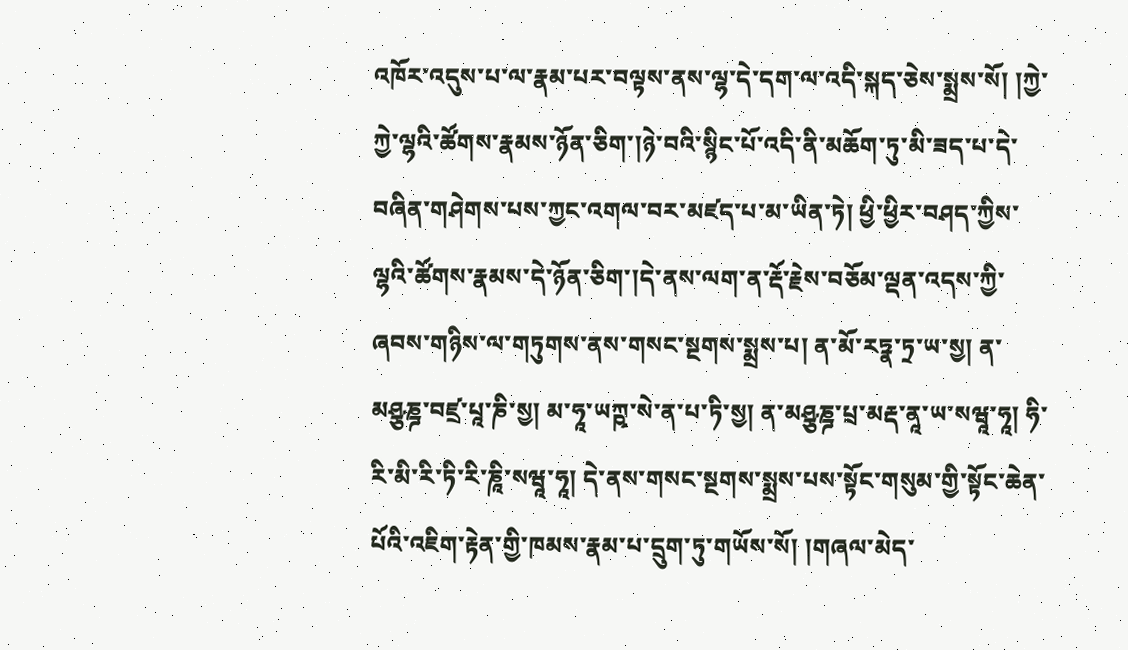འཁོར་འདུས་པ་ལ་རྣམ་པར་བལྟས་ནས་ལྷ་དེ་དག་ལ་འདི་སྐད་ཅེས་སྨྲས་སོ། །ཀྱེ་ཀྱེ་ལྷའི་ཚོགས་རྣམས་ཉོན་ཅིག་།ཉེ་བའི་སྙིང་པོ་འདི་ནི་མཆོག་ཏུ་མི་ཟད་པ་དེ་བཞིན་གཤེགས་པས་ཀྱང་འགལ་བར་མཛད་པ་མ་ཡིན་ཏེ། ཕྱི་ཕྱིར་བཤད་ཀྱིས་ལྷའི་ཚོགས་རྣམས་དེ་ཉོན་ཅིག་།དེ་ནས་ལག་ན་རྡོ་རྗེས་བཅོམ་ལྡན་འདས་ཀྱི་ཞབས་གཉིས་ལ་གཏུགས་ནས་གསང་སྔགས་སྨྲས་པ། ན་མོ་རཏྣ་ཏྲ་ཡ་སྱ། ན་མཤྩཎྜ་བཛྲ་པཱ་ཎི་སྱ། མ་ཧཱ་ཡཀྵ་སེ་ན་པ་ཏི་སྱ། ན་མཤྩཎྜ་པྲ་མརྡ་ནཱ་ཡ་སཝཱ་ཧཱ། ཧི་རི་མི་རི་ཏི་རི་ཎཱི་སཝཱ་ཧཱ། དེ་ནས་གསང་སྔགས་སྨྲས་པས་སྟོང་གསུམ་གྱི་སྟོང་ཆེན་པོའི་འཇིག་རྟེན་གྱི་ཁམས་རྣམ་པ་དྲུག་ཏུ་གཡོས་སོ། །གཞལ་མེད་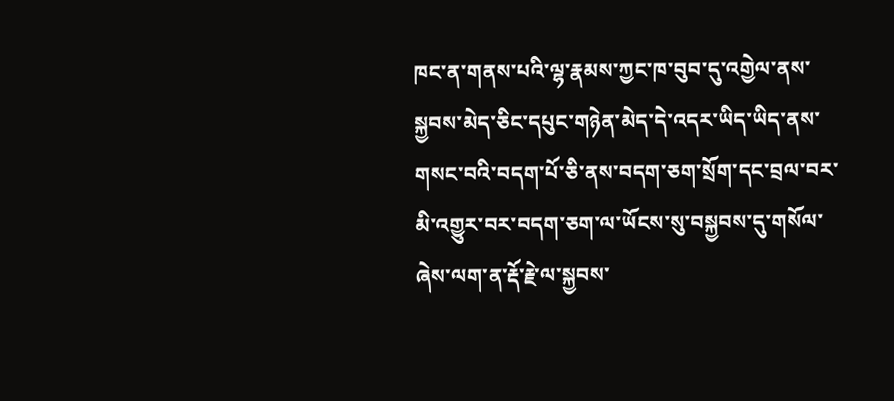ཁང་ན་གནས་པའི་ལྷ་རྣམས་ཀྱང་ཁ་བུབ་དུ་འགྱེལ་ནས་སྐྱབས་མེད་ཅིང་དཔུང་གཉེན་མེད་དེ་འདར་ཡིད་ཡིད་ནས་གསང་བའི་བདག་པོ་ཅི་ནས་བདག་ཅག་སྲོག་དང་བྲལ་བར་མི་འགྱུར་བར་བདག་ཅག་ལ་ཡོངས་སུ་བསྐྱབས་དུ་གསོལ་ཞེས་ལག་ན་རྡོ་རྗེ་ལ་སྐྱབས་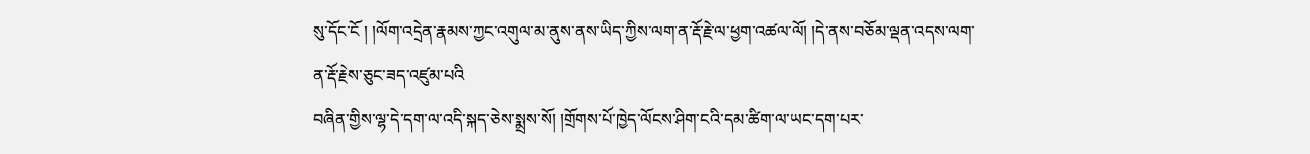སུ་དོང་ངོ ། །ལོག་འདྲེན་རྣམས་ཀྱང་འགུལ་མ་ནུས་ནས་ཡིད་ཀྱིས་ལག་ན་རྡོ་རྗེ་ལ་ཕྱག་འཚལ་ལོ། །དེ་ནས་བཅོམ་ལྡན་འདས་ལག་ན་རྡོ་རྗེས་ཅུང་ཟད་འཛུམ་པའི
བཞིན་གྱིས་ལྷ་དེ་དག་ལ་འདི་སྐད་ཅེས་སྨྲས་སོ། །གྲོགས་པོ་ཁྱེད་ལོངས་ཤིག་ངའི་དམ་ཚིག་ལ་ཡང་དག་པར་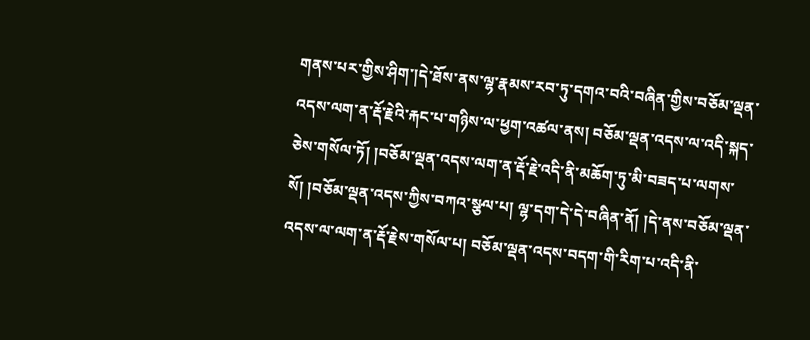གནས་པར་གྱིས་ཤིག་།དེ་ཐོས་ནས་ལྷ་རྣམས་རབ་ཏུ་དགའ་བའི་བཞིན་གྱིས་བཅོམ་ལྡན་འདས་ལག་ན་རྡོ་རྗེའི་རྐང་པ་གཉིས་ལ་ཕྱག་འཚལ་ནས། བཅོམ་ལྡན་འདས་ལ་འདི་སྐད་ཅེས་གསོལ་ཏོ། །བཅོམ་ལྡན་འདས་ལག་ན་རྡོ་རྗེ་འདི་ནི་མཆོག་ཏུ་མི་བཟད་པ་ལགས་སོ། །བཅོམ་ལྡན་འདས་ཀྱིས་བཀའ་སྩལ་པ། ལྷ་དག་དེ་དེ་བཞིན་ནོ། །དེ་ནས་བཅོམ་ལྡན་འདས་ལ་ལག་ན་རྡོ་རྗེས་གསོལ་པ། བཅོམ་ལྡན་འདས་བདག་གི་རིག་པ་འདི་ནི་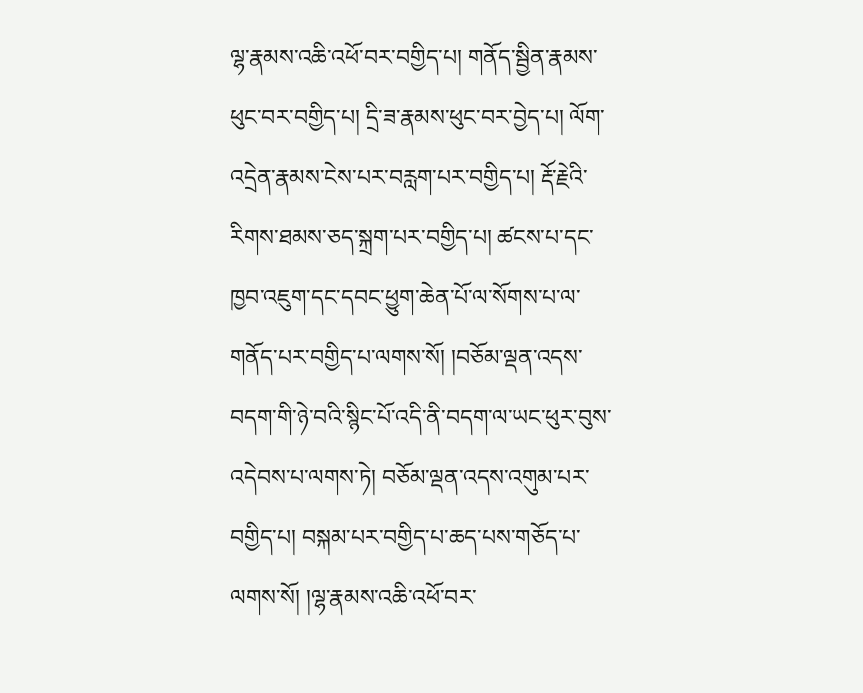ལྷ་རྣམས་འཆི་འཕོ་བར་བགྱིད་པ། གནོད་སྦྱིན་རྣམས་ཕུང་བར་བགྱིད་པ། དྲི་ཟ་རྣམས་ཕུང་བར་བྱེད་པ། ལོག་འདྲེན་རྣམས་ངེས་པར་བརླག་པར་བགྱིད་པ། རྡོ་རྗེའི་རིགས་ཐམས་ཅད་སྐྲག་པར་བགྱིད་པ། ཚངས་པ་དང་ཁྱབ་འཇུག་དང་དབང་ཕྱུག་ཆེན་པོ་ལ་སོགས་པ་ལ་གནོད་པར་བགྱིད་པ་ལགས་སོ། །བཅོམ་ལྡན་འདས་བདག་གི་ཉེ་བའི་སྙིང་པོ་འདི་ནི་བདག་ལ་ཡང་ཕུར་བུས་འདེབས་པ་ལགས་ཏེ། བཅོམ་ལྡན་འདས་འགུམ་པར་བགྱིད་པ། བསྐམ་པར་བགྱིད་པ་ཆད་པས་གཅོད་པ་ལགས་སོ། །ལྷ་རྣམས་འཆི་འཕོ་བར་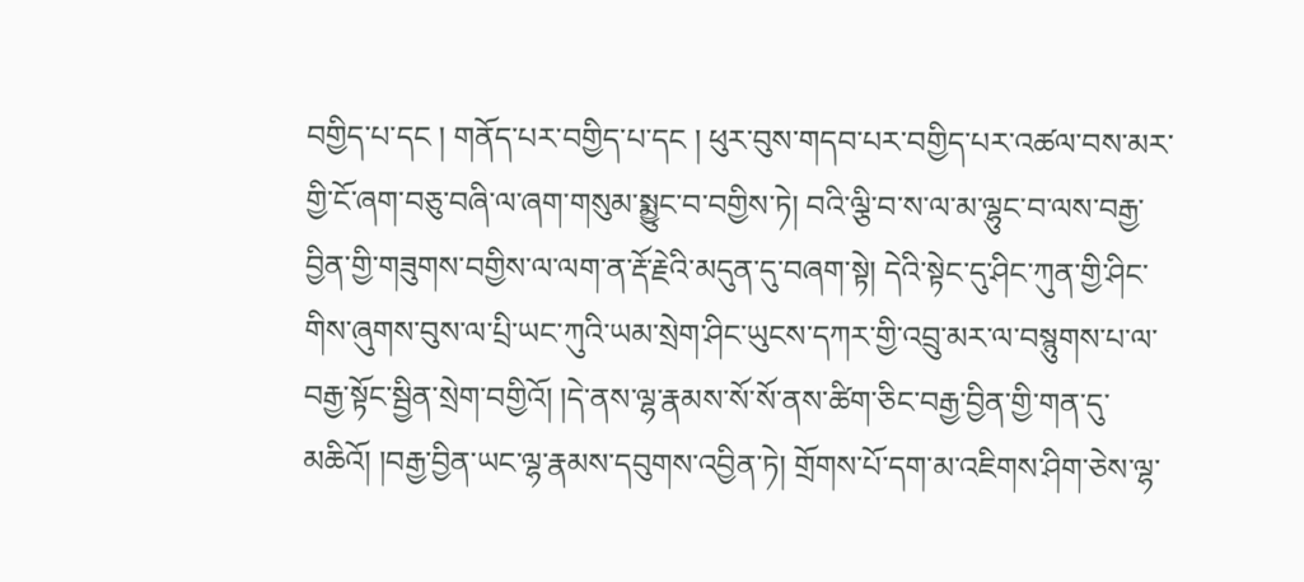བགྱིད་པ་དང ། གནོད་པར་བགྱིད་པ་དང ། ཕུར་བུས་གདབ་པར་བགྱིད་པར་འཚལ་བས་མར་གྱི་ངོ་ཞག་བཅུ་བཞི་ལ་ཞག་གསུམ་སྨྱུང་བ་བགྱིས་ཏེ། བའི་ལྕི་བ་ས་ལ་མ་ལྷུང་བ་ལས་བརྒྱ་བྱིན་གྱི་གཟུགས་བགྱིས་ལ་ལག་ན་རྡོ་རྗེའི་མདུན་དུ་བཞག་སྟེ། དེའི་སྟེང་དུ་ཤིང་ཀུན་གྱི་ཤིང་གིས་ཞུགས་བུས་ལ་པྲི་ཡང་ཀུའི་ཡམ་སྲེག་ཤིང་ཡུངས་དཀར་གྱི་འབྲུ་མར་ལ་བསྙུགས་པ་ལ་བརྒྱ་སྟོང་སྦྱིན་སྲེག་བགྱིའོ། །དེ་ནས་ལྷ་རྣམས་སོ་སོ་ནས་ཚིག་ཅིང་བརྒྱ་བྱིན་གྱི་གན་དུ་མཆིའོ། །བརྒྱ་བྱིན་ཡང་ལྷ་རྣམས་དབུགས་འབྱིན་ཏེ། གྲོགས་པོ་དག་མ་འཇིགས་ཤིག་ཅེས་ལྷ་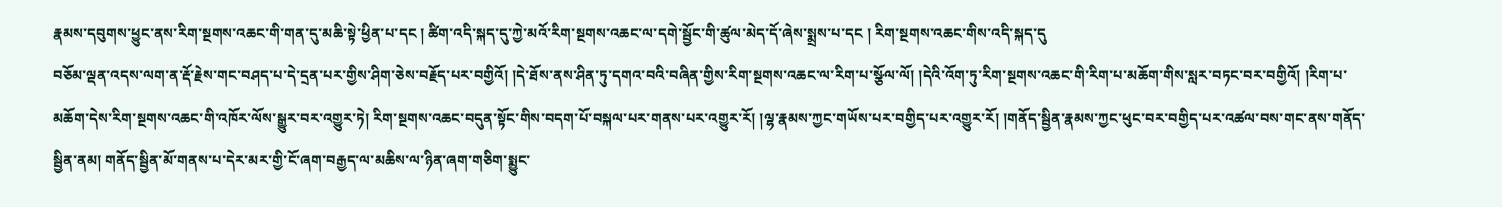རྣམས་དབུགས་ཕྱུང་ནས་རིག་སྔགས་འཆང་གི་གན་དུ་མཆི་སྟེ་ཕྱིན་པ་དང ། ཚིག་འདི་སྐད་དུ་ཀྱེ་མའོ་རིག་སྔགས་འཆང་ལ་དགེ་སྦྱོང་གི་ཚུལ་མེད་དོ་ཞེས་སྨྲས་པ་དང ། རིག་སྔགས་འཆང་གིས་འདི་སྐད་དུ
བཅོམ་ལྡན་འདས་ལག་ན་རྡོ་རྗེས་གང་བཤད་པ་དེ་དྲན་པར་གྱིས་ཤིག་ཅེས་བརྗོད་པར་བགྱིའོ། །དེ་ཐོས་ནས་ཤིན་ཏུ་དགའ་བའི་བཞིན་གྱིས་རིག་སྔགས་འཆང་ལ་རིག་པ་སྩོལ་ལོ། །དེའི་འོག་ཏུ་རིག་སྔགས་འཆང་གི་རིག་པ་མཆོག་གིས་སླར་བཏང་བར་བགྱིའོ། །རིག་པ་མཆོག་དེས་རིག་སྔགས་འཆང་གི་འཁོར་ལོས་སྒྱུར་བར་འགྱུར་ཏེ། རིག་སྔགས་འཆང་བདུན་སྟོང་གིས་བདག་པོ་བསྐལ་པར་གནས་པར་འགྱུར་རོ། །ལྷ་རྣམས་ཀྱང་གཡོས་པར་བགྱིད་པར་འགྱུར་རོ། །གནོད་སྦྱིན་རྣམས་ཀྱང་ཕུང་བར་བགྱིད་པར་འཚལ་བས་གང་ནས་གནོད་སྦྱིན་ནམ། གནོད་སྦྱིན་མོ་གནས་པ་དེར་མར་གྱི་ངོ་ཞག་བརྒྱད་ལ་མཆིས་ལ་ཉིན་ཞག་གཅིག་སྨྱུང་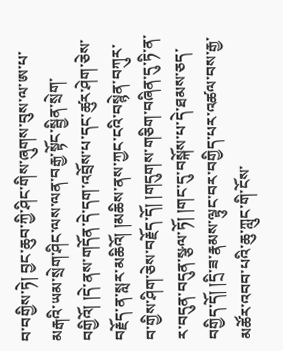བ་བགྱིས་ཏེ། བྱང་ཆུབ་ཀྱི་ཤིང་གིས་ཞུགས་བུས་ལ་ཨ་པ་མརྒའི་ཡམ་སྲེག་ཤིང་ལས་ལན་བརྒྱ་སྟོང་སྦྱིན་སྲེག་བགྱིའོ། །དེ་ནས་གདོན་དེ་དག་འབྲོས་པ་དང་ཚུར་ཤེག་ཅེས་བརྗོད་ན་སླར་མཆིའོ། །མཆིས་ནས་ཀྱང་ངའི་བསྙེན་བཀུར་བ་གྱིས་ཤིག་ཅེས་བརྗོད་དོ། །གདུགས་གཅིག་བཞིན་དུ་ཏི་ན་ར་བདུན་བདུན་སྩལ་ཏོ། །གང་དུ་བསྐོས་པ་དེ་ཐམས་ཅད་བགྱིད་དོ། །དྲི་ཟ་རྣམས་ལྟུང་བར་བགྱིད་པར་འཚལ་བས་རྒྱ་མཚོར་འབབ་པའི་ཆུ་ཀླུང་གི་ངོས་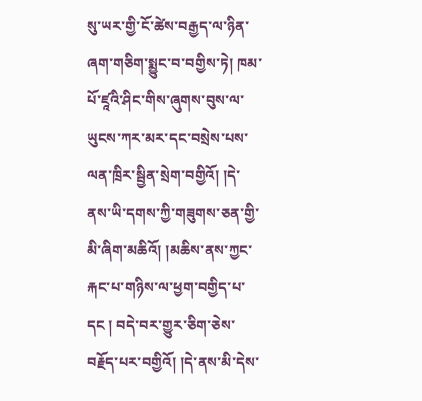སུ་ཡར་གྱི་ངོ་ཚེས་བརྒྱད་ལ་ཉིན་ཞག་གཅིག་སྨྱུང་བ་བགྱིས་ཏེ། ཁམ་པོ་ཛཱའི་ཤིང་གིས་ཞུགས་བུས་ལ་ཡུངས་ཀར་མར་དང་བསྲེས་པས་ལན་ཁྲིར་སྦྱིན་སྲེག་བགྱིའོ། །དེ་ནས་ཡི་དགས་ཀྱི་གཟུགས་ཅན་གྱི་མི་ཞིག་མཆིའོ། །མཆིས་ནས་ཀྱང་རྐང་པ་གཉིས་ལ་ཕྱག་བགྱིད་པ་དང ། བདེ་བར་གྱུར་ཅིག་ཅེས་བརྗོད་པར་བགྱིའོ། །དེ་ནས་མི་དེས་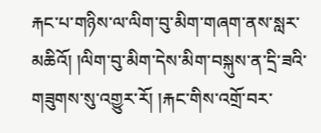རྐང་པ་གཉིས་ལ་ལིག་བུ་མིག་གཞག་ནས་སླར་མཆིའོ། །ལིག་བུ་མིག་དེས་མིག་བསྐུས་ན་དྲི་ཟའི་གཟུགས་སུ་འགྱུར་རོ། །རྐང་གིས་འགྲོ་བར་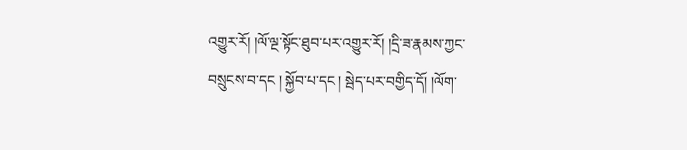འགྱུར་རོ། །ལོ་ལྔ་སྟོང་ཐུབ་པར་འགྱུར་རོ། །དྲི་ཟ་རྣམས་ཀྱང་བསྲུངས་བ་དང ། སྐྱོབ་པ་དང ། སྦེད་པར་བགྱིད་དོ། །ལོག་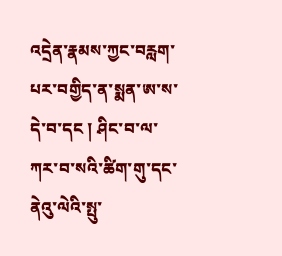འདྲེན་རྣམས་ཀྱང་བརླག་པར་བགྱིད་ན་སྨན་ཨ་ས་དེ་བ་དང ། ཤིང་བ་ལ་ཀར་བ་སའི་ཚིག་གུ་དང་ནེའུ་ལེའི་སྤུ་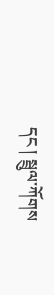དང ། སྦྲུལ་ཀོགས